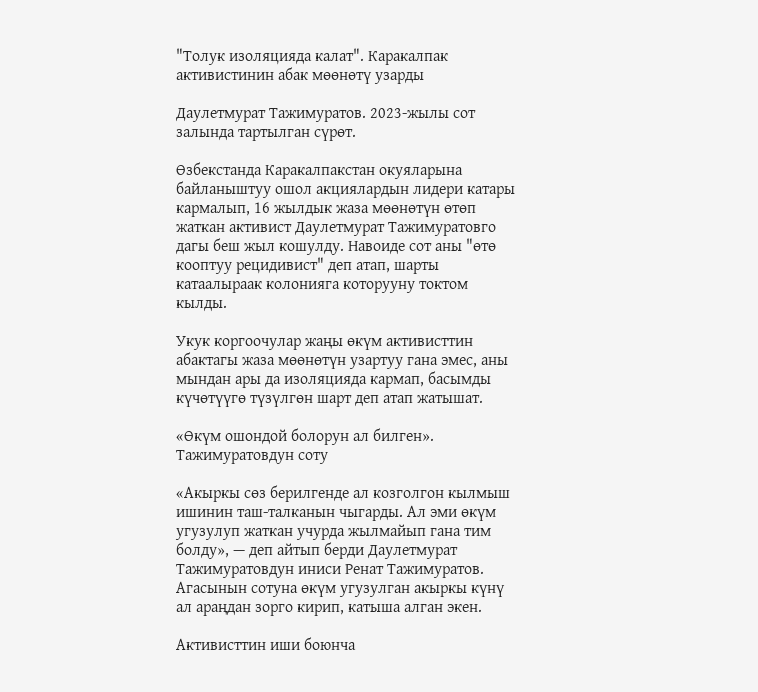"Толук изоляцияда калат". Каракалпак активистинин абак мөөнөтү узарды

Даулетмурат Тажимуратов. 2023-жылы сот залында тартылган сүрөт.

Өзбекстанда Каракалпакстан окуяларына байланыштуу ошол акциялардын лидери катары кармалып, 16 жылдык жаза мөөнөтүн өтөп жаткан активист Даулетмурат Тажимуратовго дагы беш жыл кошулду. Навоиде сот аны "өтө кооптуу рецидивист" деп атап, шарты катаалыраак колонияга которууну токтом кылды.

Укук коргоочулар жаңы өкүм активисттин абактагы жаза мөөнөтүн узартуу гана эмес, аны мындан ары да изоляцияда кармап, басымды күчөтүүгө түзүлгөн шарт деп атап жатышат.

«Өкүм ошондой болорун ал билген». Тажимуратовдун соту

«Акыркы сөз берилгенде ал козголгон кылмыш ишинин таш-талканын чыгарды. Ал эми өкүм угузулуп жаткан учурда жылмайып гана тим болду», — деп айтып берди Даулетмурат Тажимуратовдун иниси Ренат Тажимуратов. Агасынын сотуна өкүм угузулган акыркы күнү ал араңдан зорго кирип, катыша алган экен.

Активисттин иши боюнча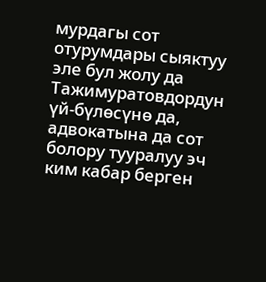мурдагы сот отурумдары сыяктуу эле бул жолу да Тажимуратовдордун үй-бүлөсүнө да, адвокатына да сот болору тууралуу эч ким кабар берген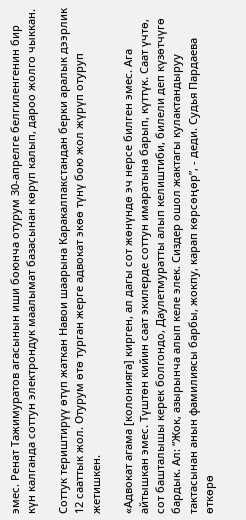эмес. Ренат Тажимуратов агасынын иши боюнча отурум 30-апрелге белгиленгенин бир күн калганда соттун электрондук маалымат базасынан көрүп калып, дароо жолго чыккан.

Соттук териштирүү өтүп жаткан Навои шаарына Каракалпакстандан берки аралык дээрлик 12 сааттык жол. Отурум өтө турган жерге адвокат экөө түнү бою жол жүрүп отуруп жетишкен.

«Адвокат агама [колонияга] кирген, ал дагы сот жөнүндө эч нерсе билген эмес. Ага айтышкан эмес. Түштөн кийин саат экилерде соттун имаратына барып, күттүк. Саат үчтө, сот башталышы керек болгондо, Даулетмуратты алып келиштиби, билели деп күзөтчүгө бардык. Ал: “Жок, азырынча алып келе элек. Сиздер ошол жактагы кулактандыруу тактасынан анын фамилиясы барбы, жокпу, карап көрсөңөр”, - деди. Судья Пардаева өткөрө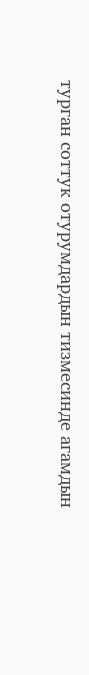турган соттук отурумдардын тизмесинде агамдын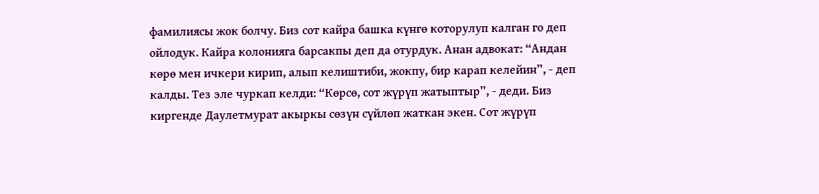фамилиясы жок болчу. Биз сот кайра башка күнгө которулуп калган го деп ойлодук. Кайра колонияга барсакпы деп да отурдук. Анан адвокат: “Андан көрө мен ичкери кирип, алып келиштиби, жокпу, бир карап келейин”, - деп калды. Тез эле чуркап келди: “Көрсө, сот жүрүп жатыптыр”, - деди. Биз киргенде Даулетмурат акыркы сөзүн сүйлөп жаткан экен. Сот жүрүп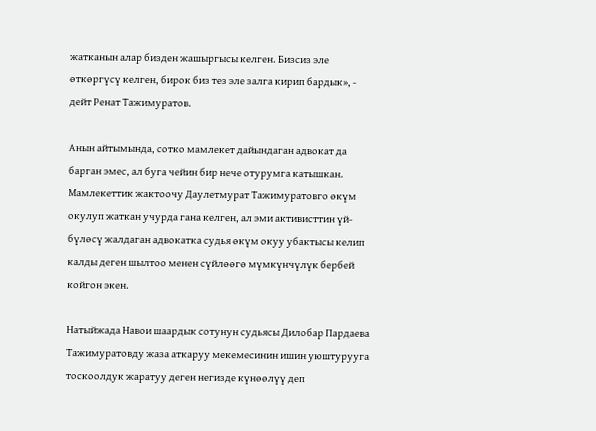жатканын алар бизден жашыргысы келген. Бизсиз эле өткөргүсү келген, бирок биз тез эле залга кирип бардык», - дейт Ренат Тажимуратов.

Анын айтымында, сотко мамлекет дайындаган адвокат да барган эмес, ал буга чейин бир нече отурумга катышкан. Мамлекеттик жактоочу Даулетмурат Тажимуратовго өкүм окулуп жаткан учурда гана келген, ал эми активисттин үй-бүлөсү жалдаган адвокатка судья өкүм окуу убактысы келип калды деген шылтоо менен сүйлөөгө мүмкүнчүлүк бербей койгон экен.

Натыйжада Навои шаардык сотунун судьясы Дилобар Пардаева Тажимуратовду жаза аткаруу мекемесинин ишин уюштурууга тоскоолдук жаратуу деген негизде күнөөлүү деп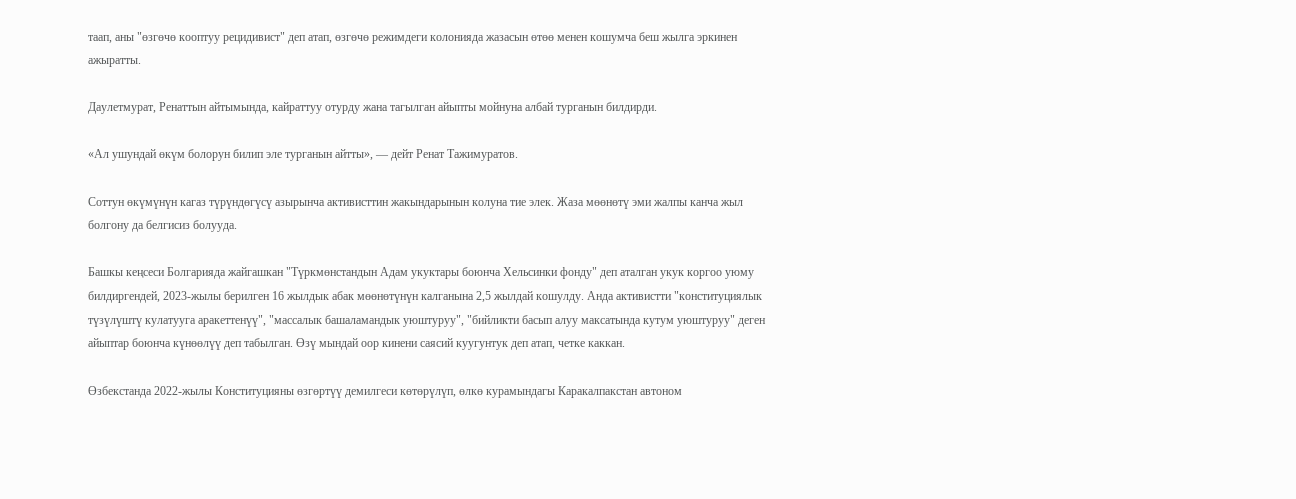таап, аны "өзгөчө кооптуу рецидивист" деп атап, өзгөчө режимдеги колонияда жазасын өтөө менен кошумча беш жылга эркинен ажыратты.

Даулетмурат, Ренаттын айтымында, кайраттуу отурду жана тагылган айыпты мойнуна албай турганын билдирди.

«Ал ушундай өкүм болорун билип эле турганын айтты», — дейт Ренат Тажимуратов.

Соттун өкүмүнүн кагаз түрүндөгүсү азырынча активисттин жакындарынын колуна тие элек. Жаза мөөнөтү эми жалпы канча жыл болгону да белгисиз болууда.

Башкы кеңсеси Болгарияда жайгашкан "Түркмөнстандын Адам укуктары боюнча Хельсинки фонду" деп аталган укук коргоо уюму билдиргендей, 2023-жылы берилген 16 жылдык абак мөөнөтүнүн калганына 2,5 жылдай кошулду. Анда активистти "конституциялык түзүлүштү кулатууга аракеттенүү", "массалык башаламандык уюштуруу", "бийликти басып алуу максатында кутум уюштуруу" деген айыптар боюнча күнөөлүү деп табылган. Өзү мындай оор кинени саясий куугунтук деп атап, четке каккан.

Өзбекстанда 2022-жылы Конституцияны өзгөртүү демилгеси көтөрүлүп, өлкө курамындагы Каракалпакстан автоном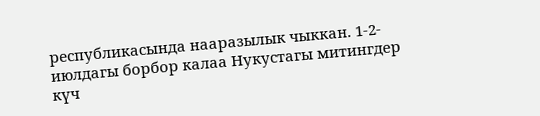республикасында нааразылык чыккан. 1-2-июлдагы борбор калаа Нукустагы митингдер күч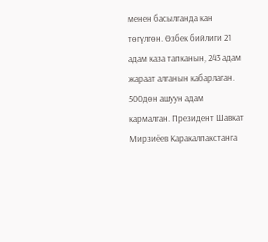менен басылганда кан төгүлгөн. Өзбек бийлиги 21 адам каза тапканын, 243 адам жараат алганын кабарлаган. 500дөн ашуун адам кармалган. Президент Шавкат Мирзиёев Каракалпакстанга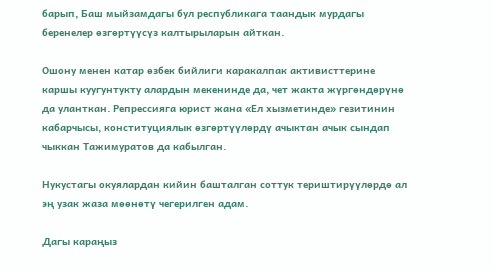барып, Баш мыйзамдагы бул республикага таандык мурдагы беренелер өзгөртүүсүз калтырыларын айткан.

Ошону менен катар өзбек бийлиги каракалпак активисттерине каршы куугунтукту алардын мекенинде да, чет жакта жүргөндөрүнө да уланткан. Репрессияга юрист жана «Ел хызметинде» гезитинин кабарчысы, конституциялык өзгөртүүлөрдү ачыктан ачык сындап чыккан Тажимуратов да кабылган.

Нукустагы окуялардан кийин башталган соттук териштирүүлөрдө ал эң узак жаза мөөнөтү чегерилген адам.

Дагы караңыз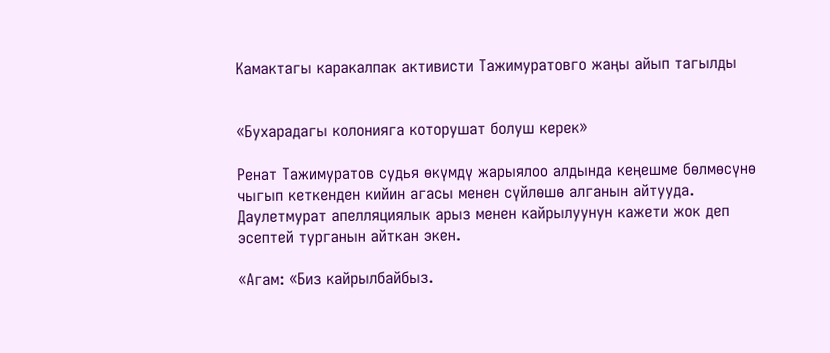Камактагы каракалпак активисти Тажимуратовго жаңы айып тагылды


«Бухарадагы колонияга которушат болуш керек»

Ренат Тажимуратов судья өкүмдү жарыялоо алдында кеңешме бөлмөсүнө чыгып кеткенден кийин агасы менен сүйлөшө алганын айтууда. Даулетмурат апелляциялык арыз менен кайрылуунун кажети жок деп эсептей турганын айткан экен.

«Агам: «Биз кайрылбайбыз.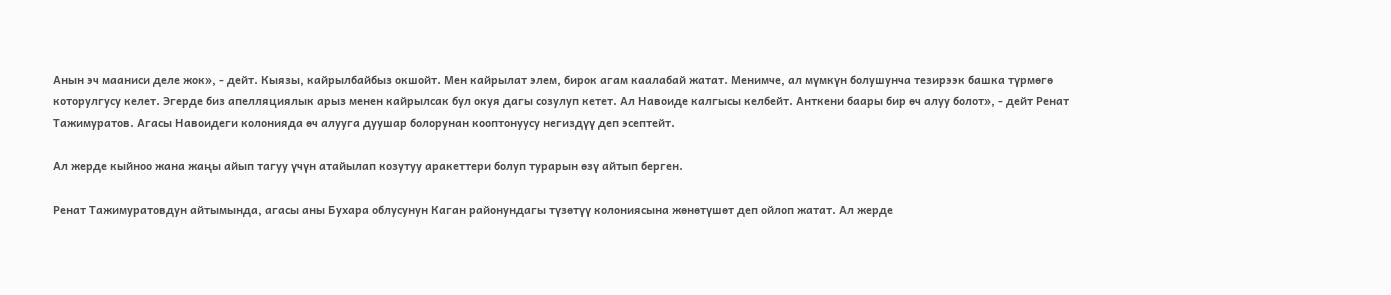Анын эч мааниси деле жок», - дейт. Кыязы, кайрылбайбыз окшойт. Мен кайрылат элем, бирок агам каалабай жатат. Менимче, ал мүмкүн болушунча тезирээк башка түрмөгө которулгусу келет. Эгерде биз апелляциялык арыз менен кайрылсак бул окуя дагы созулуп кетет. Ал Навоиде калгысы келбейт. Анткени баары бир өч алуу болот», - дейт Ренат Тажимуратов. Агасы Навоидеги колонияда өч алууга дуушар болорунан кооптонуусу негиздүү деп эсептейт.

Ал жерде кыйноо жана жаңы айып тагуу үчүн атайылап козутуу аракеттери болуп турарын өзү айтып берген.

Ренат Тажимуратовдун айтымында, агасы аны Бухара облусунун Каган районундагы түзөтүү колониясына жөнөтүшөт деп ойлоп жатат. Ал жерде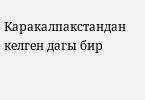Каракалпакстандан келген дагы бир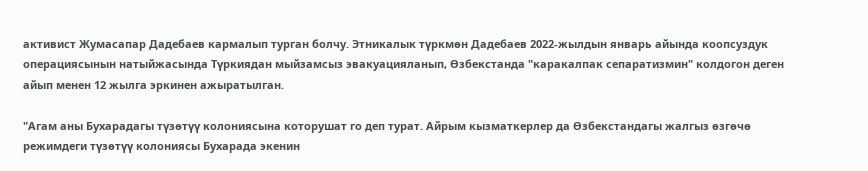активист Жумасапар Дадебаев кармалып турган болчу. Этникалык түркмөн Дадебаев 2022-жылдын январь айында коопсуздук операциясынын натыйжасында Түркиядан мыйзамсыз эвакуацияланып, Өзбекстанда "каракалпак сепаратизмин" колдогон деген айып менен 12 жылга эркинен ажыратылган.

"Агам аны Бухарадагы түзөтүү колониясына которушат го деп турат. Айрым кызматкерлер да Өзбекстандагы жалгыз өзгөчө режимдеги түзөтүү колониясы Бухарада экенин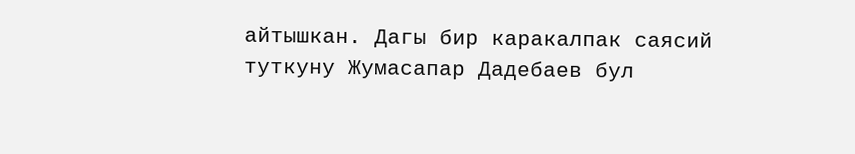айтышкан. Дагы бир каракалпак саясий туткуну Жумасапар Дадебаев бул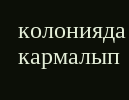колонияда кармалып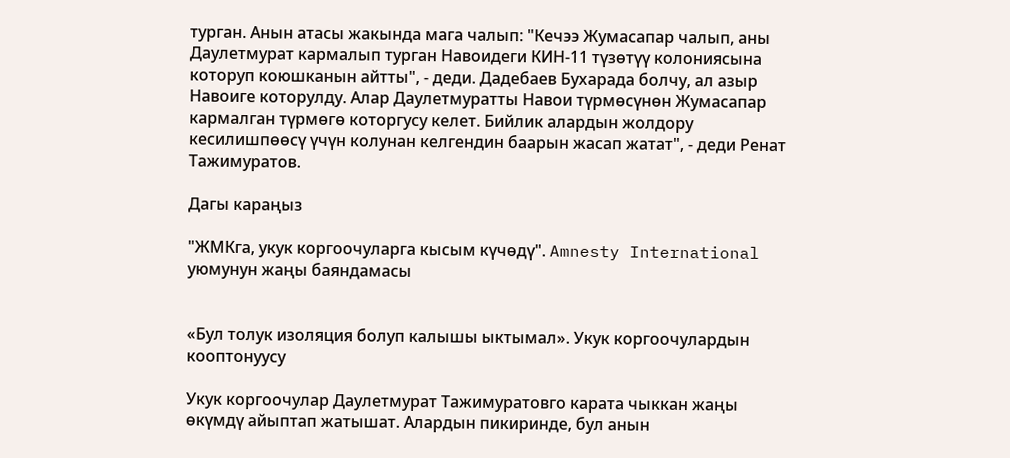турган. Анын атасы жакында мага чалып: "Кечээ Жумасапар чалып, аны Даулетмурат кармалып турган Навоидеги КИН-11 түзөтүү колониясына которуп коюшканын айтты", - деди. Дадебаев Бухарада болчу, ал азыр Навоиге которулду. Алар Даулетмуратты Навои түрмөсүнөн Жумасапар кармалган түрмөгө которгусу келет. Бийлик алардын жолдору кесилишпөөсү үчүн колунан келгендин баарын жасап жатат", - деди Ренат Тажимуратов.

Дагы караңыз

"ЖМКга, укук коргоочуларга кысым күчөдү". Amnesty International уюмунун жаңы баяндамасы


«Бул толук изоляция болуп калышы ыктымал». Укук коргоочулардын кооптонуусу

Укук коргоочулар Даулетмурат Тажимуратовго карата чыккан жаңы өкүмдү айыптап жатышат. Алардын пикиринде, бул анын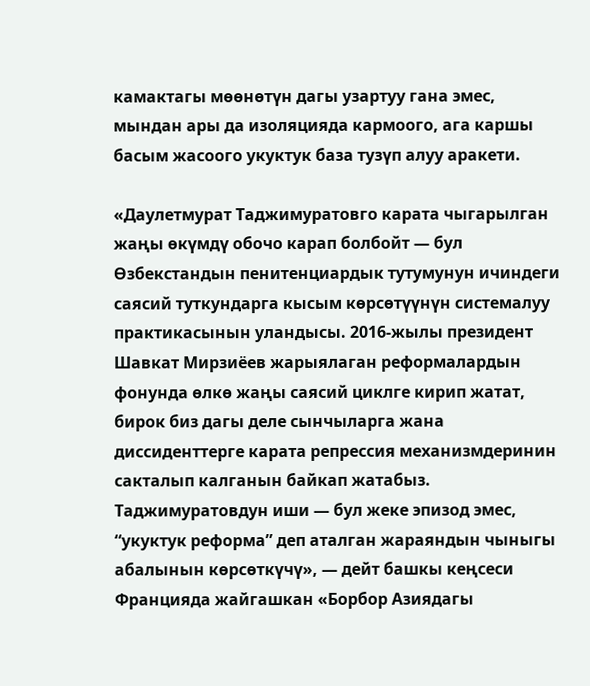камактагы мөөнөтүн дагы узартуу гана эмес, мындан ары да изоляцияда кармоого, ага каршы басым жасоого укуктук база тузүп алуу аракети.

«Даулетмурат Таджимуратовго карата чыгарылган жаңы өкүмдү обочо карап болбойт — бул Өзбекстандын пенитенциардык тутумунун ичиндеги саясий туткундарга кысым көрсөтүүнүн системалуу практикасынын уландысы. 2016-жылы президент Шавкат Мирзиёев жарыялаган реформалардын фонунда өлкө жаңы саясий циклге кирип жатат, бирок биз дагы деле сынчыларга жана диссиденттерге карата репрессия механизмдеринин сакталып калганын байкап жатабыз. Таджимуратовдун иши — бул жеке эпизод эмес, “укуктук реформа” деп аталган жараяндын чыныгы абалынын көрсөткүчү», — дейт башкы кеңсеси Францияда жайгашкан «Борбор Азиядагы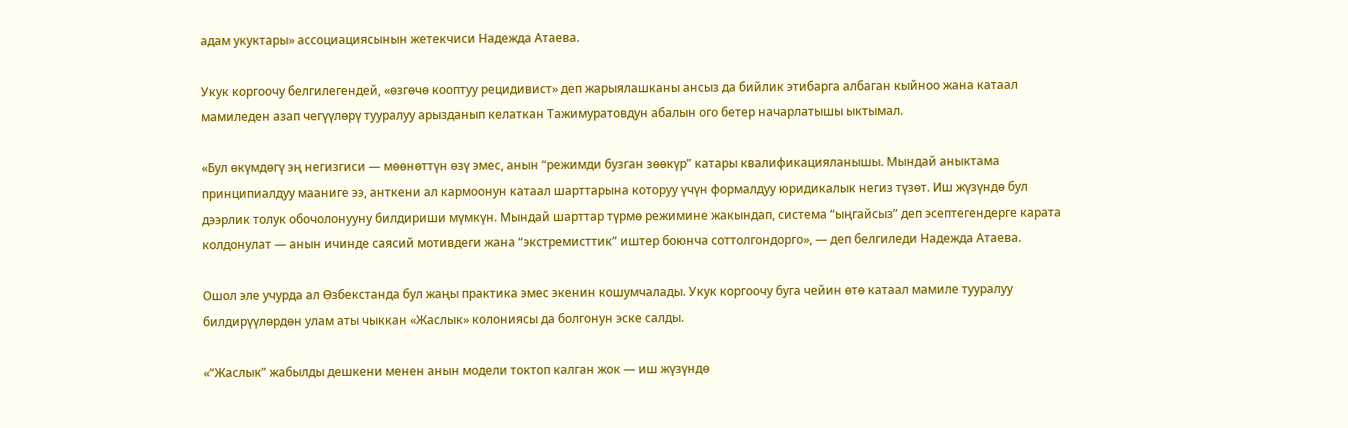адам укуктары» ассоциациясынын жетекчиси Надежда Атаева.

Укук коргоочу белгилегендей, «өзгөчө кооптуу рецидивист» деп жарыялашканы ансыз да бийлик этибарга албаган кыйноо жана катаал мамиледен азап чегүүлөрү тууралуу арызданып келаткан Тажимуратовдун абалын ого бетер начарлатышы ыктымал.

«Бул өкүмдөгү эң негизгиси — мөөнөттүн өзү эмес, анын “режимди бузган зөөкүр” катары квалификацияланышы. Мындай аныктама принципиалдуу мааниге ээ, анткени ал кармоонун катаал шарттарына которуу үчүн формалдуу юридикалык негиз түзөт. Иш жүзүндө бул дээрлик толук обочолонууну билдириши мүмкүн. Мындай шарттар түрмө режимине жакындап, система “ыңгайсыз” деп эсептегендерге карата колдонулат — анын ичинде саясий мотивдеги жана “экстремисттик” иштер боюнча соттолгондорго», — деп белгиледи Надежда Атаева.

Ошол эле учурда ал Өзбекстанда бул жаңы практика эмес экенин кошумчалады. Укук коргоочу буга чейин өтө катаал мамиле тууралуу билдирүүлөрдөн улам аты чыккан «Жаслык» колониясы да болгонун эске салды.

«“Жаслык” жабылды дешкени менен анын модели токтоп калган жок — иш жүзүндө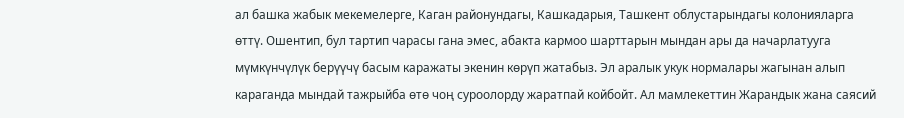ал башка жабык мекемелерге, Каган районундагы, Кашкадарыя, Ташкент облустарындагы колонияларга өттү. Ошентип, бул тартип чарасы гана эмес, абакта кармоо шарттарын мындан ары да начарлатууга мүмкүнчүлүк берүүчү басым каражаты экенин көрүп жатабыз. Эл аралык укук нормалары жагынан алып караганда мындай тажрыйба өтө чоң суроолорду жаратпай койбойт. Ал мамлекеттин Жарандык жана саясий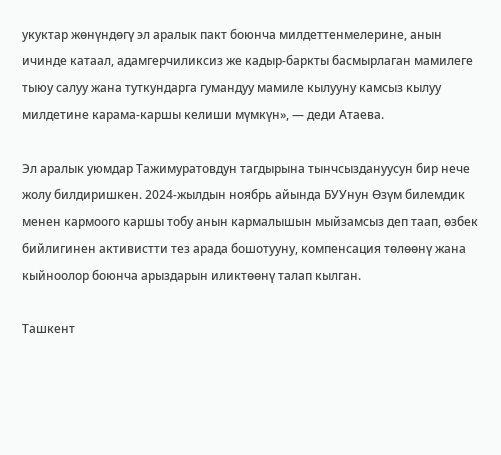укуктар жөнүндөгү эл аралык пакт боюнча милдеттенмелерине, анын ичинде катаал, адамгерчиликсиз же кадыр-баркты басмырлаган мамилеге тыюу салуу жана туткундарга гумандуу мамиле кылууну камсыз кылуу милдетине карама-каршы келиши мүмкүн», — деди Атаева.

Эл аралык уюмдар Тажимуратовдун тагдырына тынчсыздануусун бир нече жолу билдиришкен. 2024-жылдын ноябрь айында БУУнун Өзүм билемдик менен кармоого каршы тобу анын кармалышын мыйзамсыз деп таап, өзбек бийлигинен активистти тез арада бошотууну, компенсация төлөөнү жана кыйноолор боюнча арыздарын иликтөөнү талап кылган.

Ташкент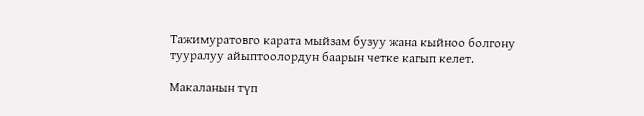Тажимуратовго карата мыйзам бузуу жана кыйноо болгону тууралуу айыптоолордун баарын четке кагып келет.

Макаланын түп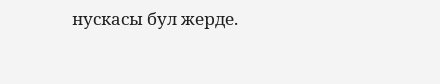нускасы бул жерде.